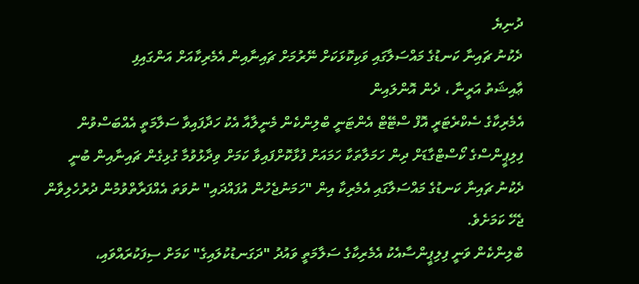ދުނިޔެ
ދެކުނު ޗައިނާ ކަނޑުގެ މައްސަލާގައި ވަކިކޮޅަކަށް ނޭރުމަށް ޗައިނާއިން އެމެރިކާއަށް އަންގައިފި
ޢާއިޝަތު އަރީނާ ، ދެން އޮންލައިން
އެމެރިކާގެ ސެކްރެޓަރީ އޮފް ސްޓޭޓް އެންޓަނީ ބްލިންކެން މެނީލާއާ އެކު ހަދާފައިވާ ސަލާމަތީ އެއްބަސްވުން ފިލިޕީންސްގެ ކޯސްޓްގާޑަށް ދިން ހަމަލާތަކާ ހަމައަށް ފުޅާކޮށްފައިވާ ކަމަށް ވިދާޅުވުމާ ގުޅިގެން ޗައިނާއިން ބުނީ ދެކުނު ޗައިނާ ކަނޑުގެ މައްސަލާގައި އެމެރިކާ އިން "ހަމަނުޖެހުން އުފައްދައި" ނުވަތަ އެއްފަރާތްވުމުން ދުރުހެލިވާން ޖެހޭ ކަމަށެވެ.
ބްލިންކެން ވަނީ ފިލިޕީންސާއެކު އެމެރިކާގެ ސަލާމަތީ ވައުދު "ދަގަނޑުކުލައިގެ" ކަމަށް ސިފަކުރައްވައި،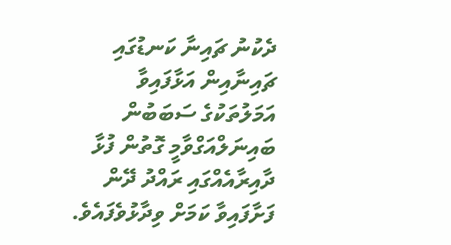ދެކުނު ޗައިނާ ކަނޑުގައި ޗައިނާއިން އަޅާފައިވާ އަމަލުތަކުގެ ސަބަބުން ބައިނަލްއަގްވާމީ ގޮތުން ފުޅާ ދާއިރާއެއްގައި ރައްދު ދޭން ފަށާފައިވާ ކަމަށް ވިދާޅުވެފައެވެ.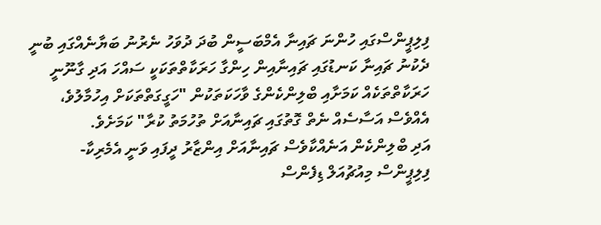ފިލިޕީންސްގައި ހުންނަ ޗައިނާ އެމްބަސީން ބުދަ ދުވަހު ނެރުނު ބަޔާނެއްގައި ބުނީ ދެކުނު ޗައިނާ ކަނޑުގައި ޗައިނާއިން ހިންގާ ހަރަކާތްތަކަކީ ސައްހަ އަދި ގާނޫނީ ހަރަކާތްތަކެއް ކަމަށާއި ބްލިންކެންގެ ވާހަކަތަކުން "ހަގީގަތްތަކަށް އިހުމާލުވެ، އެއްވެސް އަސާސެއް ނެތް ގޮތުގައި ޗައިނާއަށް ތުހުމަތު ކުރާ" ކަމަށެވެ.
އަދި ބްލިންކެން އަނެއްކާވެސް ޗައިނާއަށް އިންޒާރު ދީފައި ވަނީ އެމެރިކާ-ފިލިޕީންސް މިއުޗުއަލް ޑިފެންސް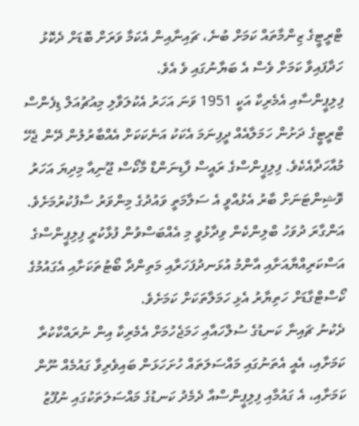ޓްރީޓީގެ ޒިންމާތައް ކަމަށް ބުނެ، ޗައިނާއިން އެކަމާ ވަރަށް ބޮޑަށް ދެކޮޅު ހަދާފައިވާ ކަމަށް ވެސް އެ ބަޔާނުގައި ވެ އެވެ.
ފިލިޕީންސާއި އެމެރިކާ އަކީ 1951 ވަނަ އަހަރު އެކުލަވާލި މިއުޗުއަލް ޑިފެންސް ޓްރީޓީގެ ދަށުން ހަމަލާއެއް ދީފިނަމަ އެކަކު އަނެކަކަށް އެއްބާރުލުން ދޭން ޖެހޭ މުއާހަދާއެކެވެ. ފިލިޕީންސްގެ ރައީސް ފާޑިނަންޑް މާކޯސް ޖޫނިއާ މިދިޔަ އަހަރު ވޮޝިންޓަނަށް ބާރު އެޅުއްވީ އެ ސަލާމަތީ ވައުދުގެ މިންވަރު ސާފުކުރުމަށެވެ.
އަންގާރަ ދުވަހު ބްލިންކެން ވިދާޅުވީ މި އެއްބަސްވުން ފުޅާކުރީ ފިލިޕީންސްގެ އަސްކަރިއްޔާއަށާއި އާންމު އުޅަނދުފަހަރާއި މަތިންދާ ބޯޓުތަކަށާއި އެގައުމުގެ ކޯސްޓްގާޑަށް ހަތިޔާރު އެޅި ހަމަލާތަކަށް ކަމަށެވެ.
ދެކުނު ޗައިނާ ކަނޑުގެ ސުލްހައާއި ހަމަޖެހުމަށް އެމެރިކާ އިން ނުރައްކާކުރާ ކަމަށާއި، އެއީ އެތަނުގައި މައްސަލަތައް ހުށަހަޅަން ބައިވެރިވާ ގައުމެއް ނޫން ކަމަށާއި، އެ ގައުމާއި ފިލިޕީންސްއާ ދެމެދު ކަނޑުގެ މައްސަލަތަކުގައި ނުފޫޒު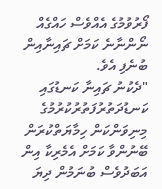ފޯރުވުމުގެ އެއްވެސް ހައްގެއް ނޯންނާނެ ކަމަށް ޗައިނާއިން ބުނެފި އެވެ.
"ދެކުނު ޗައިނާ ކަނޑުގައި ކަނޑުދަތުރުފަތުރުކުރުމުގެ މިނިވަންކަން ހިމާޔަތްކުރަން ބޭނުންވާ ކަމަށް އެމެރިކާ އިން އަބަދުވެސް ބުނަމުން ދިޔަ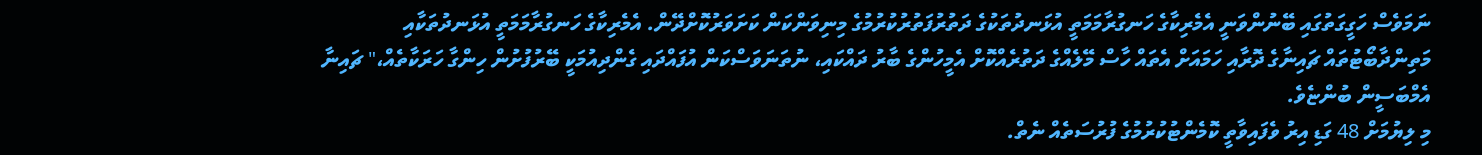ނަމަވެސް ހަގީގަތުގައި ބޭނުންވަނީ އެމެރިކާގެ ހަނގުރާމަމަތީ އުޅަނދުތަކުގެ ދަތުރުފަތުރުކުރުމުގެ މިނިވަންކަން ކަށަވަރުކޮށްދޭން. އެމެރިކާގެ ހަނގުރާމަމަތީ އުޅަނދުތަކާއި މަތިންދާބޯޓުތައް ޗައިނާގެ ދޮރާއި ހަމައަށް އެތައް ހާސް މޭލެއްގެ ދަތުރެއްކޮށް އެމީހުންގެ ބާރު ދައްކައި، ނުތަނަވަސްކަން އުފައްދައި ގެންދިއުމަކީ ބޭރުފުށުން ހިންގާ ހަރަކާތެއް،" ޗައިނާ އެމްބަސީން ބުންޏެވެ.
މި ލިޔުމަށް 48 ގަޑި އިރު ވެފައިވާތީ ކޮމެންޓުކުރުމުގެ ފުރުސަތެއް ނެތް.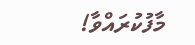މާފުކުރައްވާ!